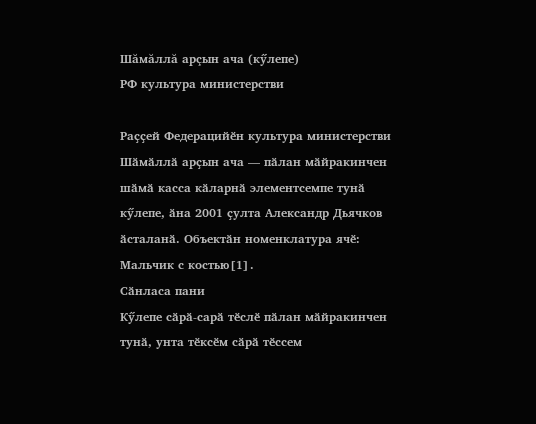Шăмăллă арçын ача (кӳлепе)
РФ культура министерстви

Раҫҫей Федерацийӗн культура министерстви
Шӑмӑллӑ арҫын ача — пӑлан мӑйракинчен шӑмӑ касса кӑларнӑ элементсемпе тунӑ кӳлепе, ӑна 2001 ҫулта Александр Дьячков ӑсталанӑ. Объектӑн номенклатура ячӗ: Мальчик с костью[1].
Сӑнласа пани
Кӳлепе сӑрӑ-сарӑ тӗслӗ пӑлан мӑйракинчен тунӑ, унта тӗксӗм сӑрӑ тӗссем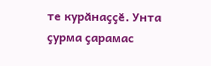те курӑнаҫҫӗ. Унта ҫурма ҫарамас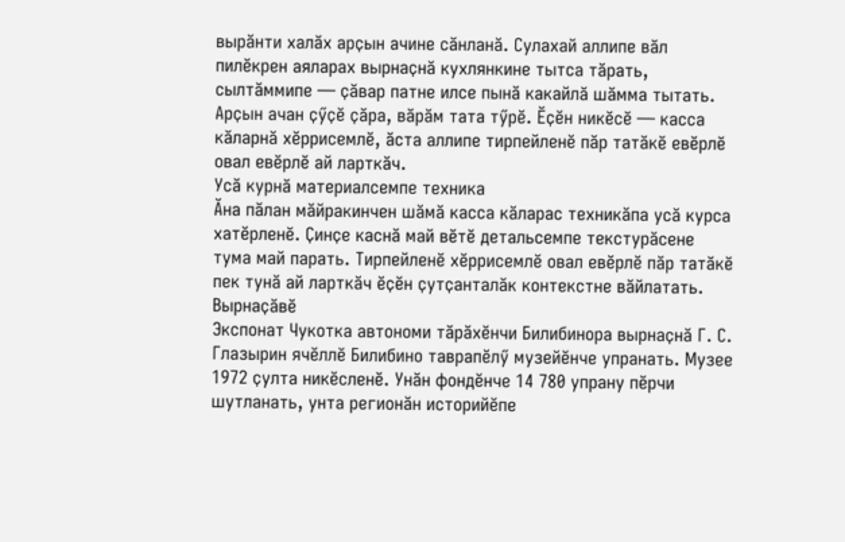вырӑнти халӑх арҫын ачине сӑнланӑ. Сулахай аллипе вӑл пилӗкрен аяларах вырнаҫнӑ кухлянкине тытса тӑрать, сылтӑммипе — ҫӑвар патне илсе пынӑ какайлӑ шӑмма тытать. Арҫын ачан ҫӳҫӗ ҫӑра, вӑрӑм тата тӳрӗ. Ӗҫӗн никӗсӗ — касса кӑларнӑ хӗррисемлӗ, ӑста аллипе тирпейленӗ пӑр татӑкӗ евӗрлӗ овал евӗрлӗ ай ларткӑч.
Усӑ курнӑ материалсемпе техника
Ӑна пӑлан мӑйракинчен шӑмӑ касса кӑларас техникӑпа усӑ курса хатӗрленӗ. Ҫинҫе каснӑ май вӗтӗ детальсемпе текстурӑсене тума май парать. Тирпейленӗ хӗррисемлӗ овал евӗрлӗ пӑр татӑкӗ пек тунӑ ай ларткӑч ӗҫӗн ҫутҫанталӑк контекстне вӑйлатать.
Вырнаҫӑвӗ
Экспонат Чукотка автономи тăрăхĕнчи Билибинора вырнаҫнӑ Г. С. Глазырин ячӗллӗ Билибино таврапӗлӳ музейӗнче упранать. Музее 1972 ҫулта никӗсленӗ. Унӑн фондӗнче 14 780 упрану пӗрчи шутланать, унта регионӑн историйӗпе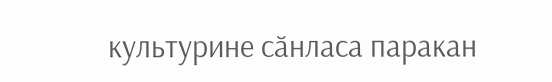культурине сӑнласа паракан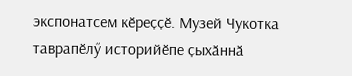экспонатсем кӗреҫҫӗ. Музей Чукотка таврапӗлӳ историйӗпе ҫыхӑннӑ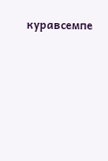куравсемпе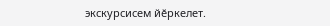экскурсисем йӗркелет.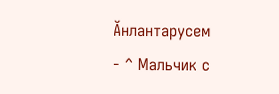Ӑнлантарусем
- ^ Мальчик с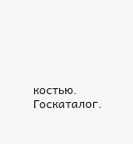костью. Госкаталог.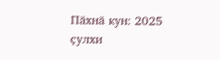Пӑхнӑ кун: 2025 ҫулхи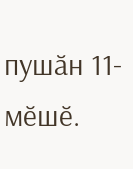пушӑн 11-мӗшӗ.